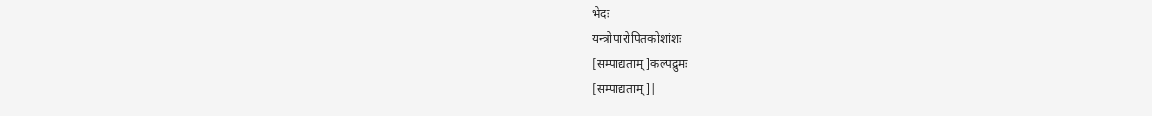भेदः
यन्त्रोपारोपितकोशांशः
[सम्पाद्यताम्]कल्पद्रुमः
[सम्पाद्यताम्]|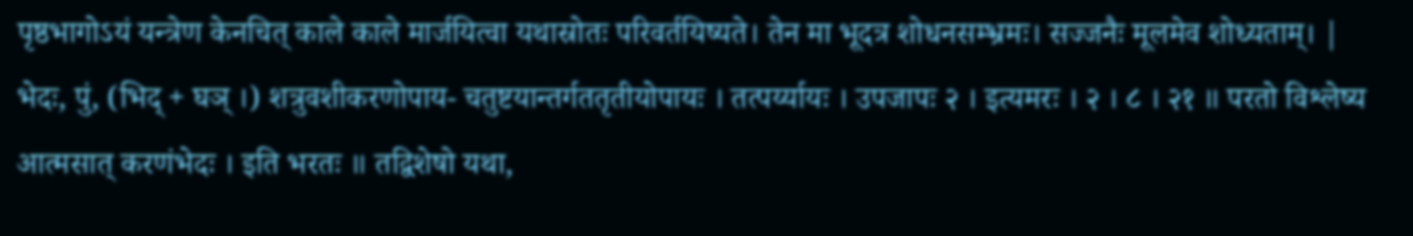पृष्ठभागोऽयं यन्त्रेण केनचित् काले काले मार्जयित्वा यथास्रोतः परिवर्तयिष्यते। तेन मा भूदत्र शोधनसम्भ्रमः। सज्जनैः मूलमेव शोध्यताम्। |
भेदः, पुं, (भिद् + घञ् ।) शत्रुवशीकरणोपाय- चतुष्टयान्तर्गततृतीयोपायः । तत्पर्य्यायः । उपजापः २ । इत्यमरः । २ । ८ । २१ ॥ परतो विश्लेष्य आत्मसात् करणंभेदः । इति भरतः ॥ तद्विशेषो यथा,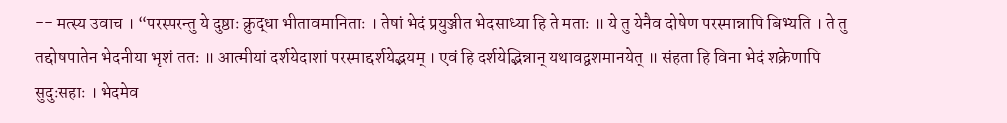-- मत्स्य उवाच । “परस्परन्तु ये दुष्ठाः क्रुद्धा भीतावमानिताः । तेषां भेदं प्रयुञ्जीत भेदसाध्या हि ते मताः ॥ ये तु येनैव दोषेण परस्मान्नापि बिभ्यति । ते तु तद्दोषपातेन भेदनीया भृशं ततः ॥ आत्मीयां दर्शयेदाशां परस्माद्दर्शयेद्भयम् । एवं हि दर्शयेद्भिन्नान् यथावद्वशमानयेत् ॥ संहता हि विना भेदं शक्रेणापि सुदुःसहाः । भेदमेव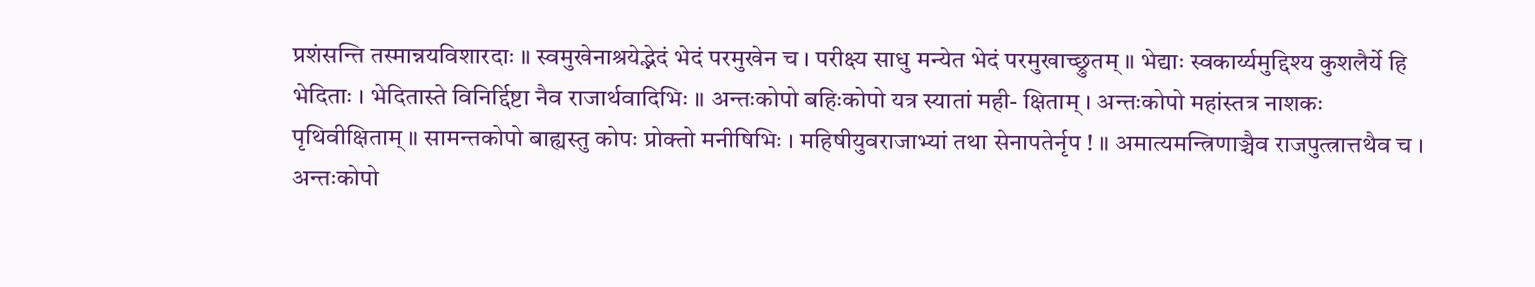प्रशंसन्ति तस्मान्नयविशारदाः ॥ स्वमुखेनाश्रयेद्भेदं भेदं परमुखेन च । परीक्ष्य साधु मन्येत भेदं परमुखाच्छ्रुतम् ॥ भेद्याः स्वकार्य्यमुद्दिश्य कुशलैर्ये हि भेदिताः । भेदितास्ते विनिर्द्दिष्टा नैव राजार्थवादिभिः ॥ अन्तःकोपो बहिःकोपो यत्र स्यातां मही- क्षिताम् । अन्तःकोपो महांस्तत्र नाशकः पृथिवीक्षिताम् ॥ सामन्तकोपो बाह्यस्तु कोपः प्रोक्तो मनीषिभिः । महिषीयुवराजाभ्यां तथा सेनापतेर्नृप ! ॥ अमात्यमन्त्रिणाञ्चैव राजपुत्त्रात्तथैव च । अन्तःकोपो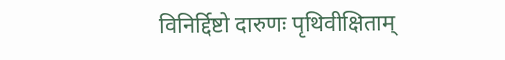विनिर्द्दिष्टो दारुणः पृथिवीक्षिताम्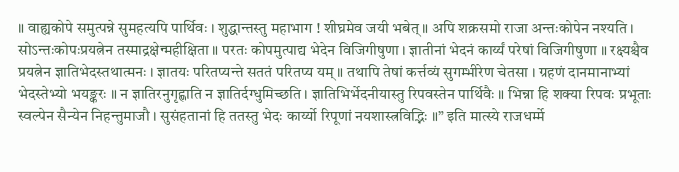॥ वाह्यकोपे समुत्पन्ने सुमहत्यपि पार्थिवः । शुद्धान्तस्तु महाभाग ! शीघ्रमेव जयी भबेत् ॥ अपि शक्रसमो राजा अन्तःकोपेन नश्यति । सोऽन्तःकोपःप्रयत्नेन तस्माद्रक्षेन्महीक्षिता ॥ परतः कोपमुत्पाद्य भेदेन विजिगीषुणा । ज्ञातीनां भेदनं कार्य्यं परेषां विजिगीषुणा ॥ रक्ष्यश्चैव प्रयत्नेन ज्ञातिभेदस्तथात्मनः । ज्ञातयः परितप्यन्ते सततं परितप्य यम् ॥ तथापि तेषां कर्त्तव्यं सुगम्भीरेण चेतसा । ग्रहणं दानमानाभ्यां भेदस्तेभ्यो भयङ्करः ॥ न ज्ञातिरनुगृह्णाति न ज्ञातिर्दग्धुमिच्छति । ज्ञातिभिर्भेदनीयास्तु रिपवस्तेन पार्थिवैः ॥ भिन्ना हि शक्या रिपवः प्रभूताः स्वल्पेन सैन्येन निहन्तुमाजौ । सुसंहतानां हि ततस्तु भेदः कार्य्यो रिपूणां नयशास्त्रविद्भिः ॥” इति मात्स्ये राजधर्म्मे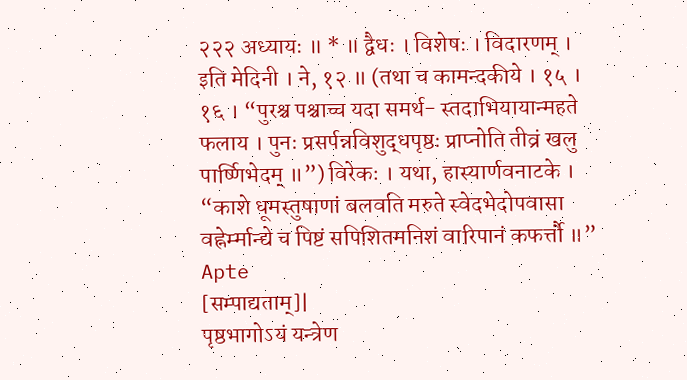२२२ अध्यायः ॥ * ॥ द्वैधः । विशेषः । विदारणम् । इति मेदिनी । ने, १२ ॥ (तथा च कामन्दकीये । १५ । १६ । “पुरश्च पश्चाच्च यदा समर्थ- स्तदाभियायान्महते फलाय । पुनः प्रसर्पन्नविशुद्धपृष्ठः प्राप्नोति तीव्रं खलु पार्ष्णिभेदम् ॥”) विरेकः । यथा, हास्यार्णवनाटके । “काशे धूमस्तुषाणां बलवति मरुते स्वेदभेदोपवासा वह्नेर्म्मान्द्ये च पिष्टं सपिशितमनिशं वारिपानं कफर्त्तौ ॥”
Apte
[सम्पाद्यताम्]|
पृष्ठभागोऽयं यन्त्रेण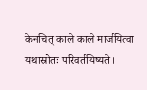केनचित् काले काले मार्जयित्वा यथास्रोतः परिवर्तयिष्यते।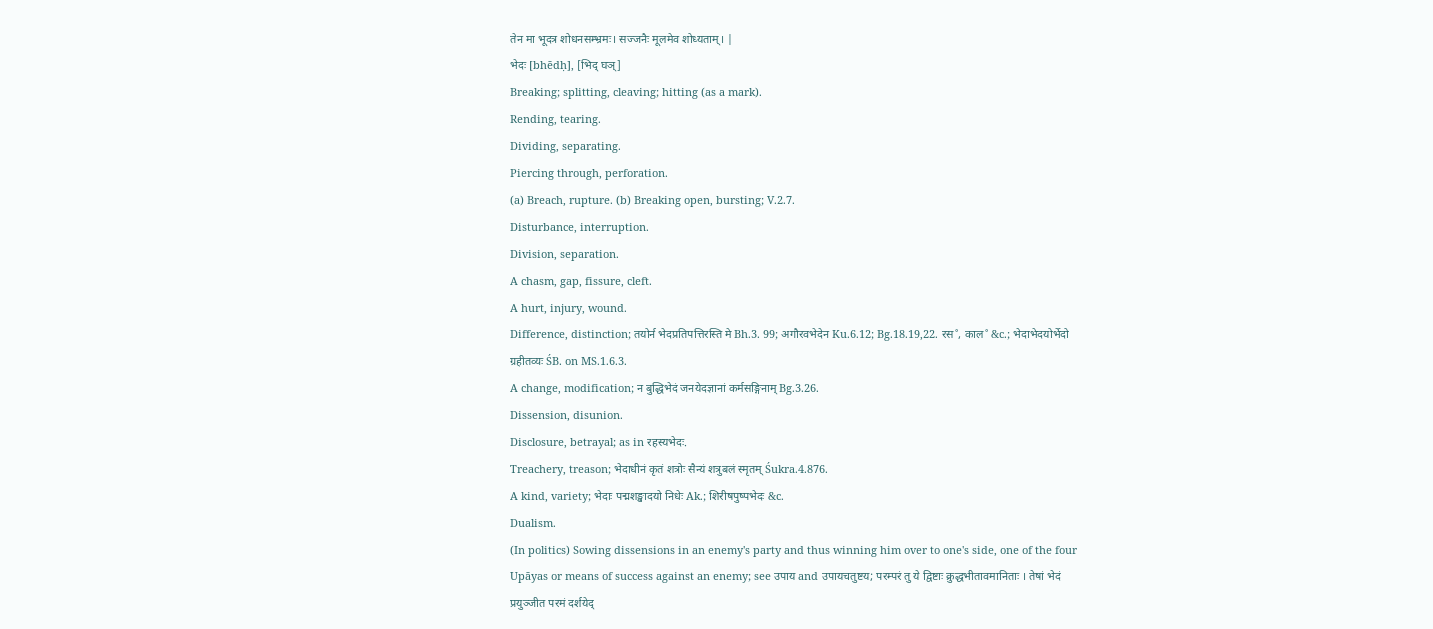तेन मा भूदत्र शोधनसम्भ्रमः। सज्जनैः मूलमेव शोध्यताम्। |
भेदः [bhēdḥ], [भिद् घञ्]
Breaking; splitting, cleaving; hitting (as a mark).
Rending, tearing.
Dividing, separating.
Piercing through, perforation.
(a) Breach, rupture. (b) Breaking open, bursting; V.2.7.
Disturbance, interruption.
Division, separation.
A chasm, gap, fissure, cleft.
A hurt, injury, wound.
Difference, distinction; तयोर्न भेदप्रतिपत्तिरस्ति मे Bh.3. 99; अगौरवभेदेन Ku.6.12; Bg.18.19,22. रस˚, काल˚ &c.; भेदाभेदयोर्भेदो ग्रहीतव्यः ŚB. on MS.1.6.3.
A change, modification; न बुद्धिभेदं जनयेदज्ञानां कर्मसङ्गिनाम् Bg.3.26.
Dissension, disunion.
Disclosure, betrayal; as in रहस्यभेदः.
Treachery, treason; भेदाधीनं कृतं शत्रोः सैन्यं शत्रुबलं स्मृतम् Śukra.4.876.
A kind, variety; भेदाः पद्मशङ्खादयो निधेः Ak.; शिरीषपुष्पभेदः &c.
Dualism.
(In politics) Sowing dissensions in an enemy's party and thus winning him over to one's side, one of the four Upāyas or means of success against an enemy; see उपाय and उपायचतुष्टय; परम्परं तु ये द्विष्टाः क्रुद्धभीतावमानिताः । तेषां भेदं प्रयुञ्जीत परमं दर्शयेद्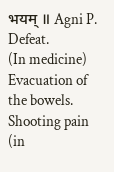भयम् ॥ Agni P.
Defeat.
(In medicine) Evacuation of the bowels.
Shooting pain (in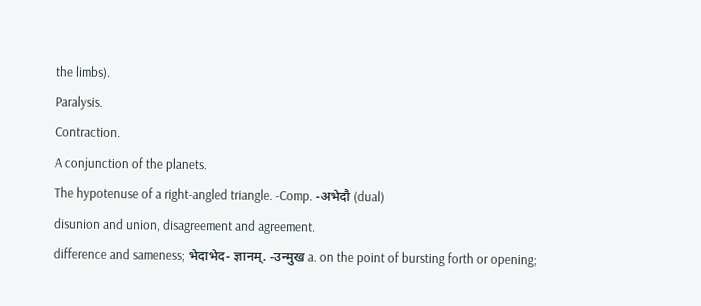the limbs).
Paralysis.
Contraction.
A conjunction of the planets.
The hypotenuse of a right-angled triangle. -Comp. -अभेदौ (dual)
disunion and union, disagreement and agreement.
difference and sameness; भेदाभेद- ज्ञानम्. -उन्मुख a. on the point of bursting forth or opening;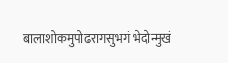बालाशोकमुपोढरागसुभगं भेदोन्मुखं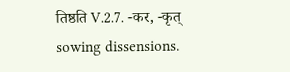तिष्ठति V.2.7. -कर, -कृत् sowing dissensions.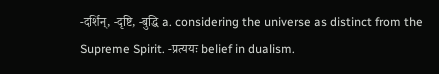-दर्शिन्, -दृष्टि, -बुद्धि a. considering the universe as distinct from the Supreme Spirit. -प्रत्ययः belief in dualism.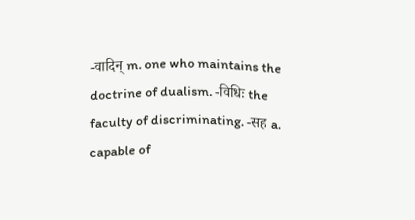-वादिन् m. one who maintains the doctrine of dualism. -विधिः the faculty of discriminating. -सह a.
capable of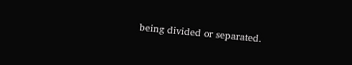being divided or separated.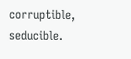corruptible, seducible.